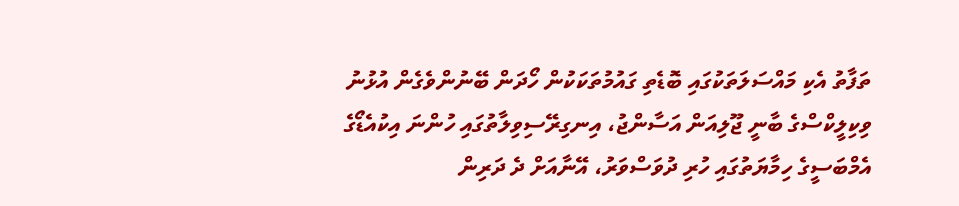ތަފާތު އެކި މައްސަލަތަކުގައި ބޮޑެތި ގައުމުތަކަކުން ހޯދަން ބޭނުންވެގެން އުޅުނު ވިކިލީކްސްގެ ބާނީ ޖޫލިއަން އަސާންޖު، އިނގިރޭސިވިލާތުގައި ހުންނަ އިކުއެޑޯގެ އެމްބަސީގެ ހިމާޔަތުގައި ހުރި ދުވަސްވަރު، އޭނާއަށް ދެ ދަރިން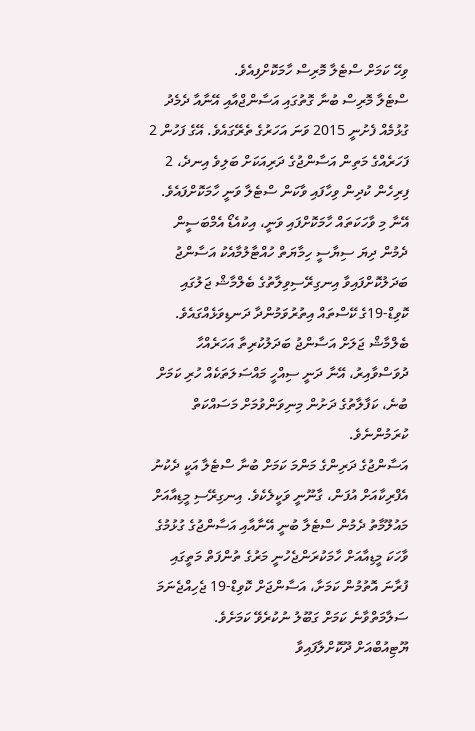ވިހޭ ކަމަށް ސްޓެލާ މޮރިސް ހާމަކޮށްފިއެވެ.
ސްޓެލާ މޮރިސް ބުނާ ގޮތުގައި އަސާންޖްއާއި އޭނާއާ ދެމެދު ގުޅުމެއް ފެށުނީ 2015 ވަނަ އަހަރުގެ ތެރޭގައެވެ. އޭގެ ފަހުން 2 ފަހަރެއްގެ މަތިން އަސާންޖުގެ ދަރިއަކަށް ބަލިވެ އިނދެ، 2 ފިރިހެން ކުދިން ވިހާފައި ވާކަން ސްޓެލާ ވަނީ ހާމަކޮށްފައެވެ.
އޭނާ މި ވާހަކަތައް ހާމަކޮށްފައި ވަނީ، އިކުއެޑޯ އެމްބަސީން ދެމުން ދިޔަ ސިޔާސީ ހިމާޔަތް ހުއްޓާލުމާއެކު އަސާންޖު ބަދަލުކޮށްފައިވާ އިނގިރޭސިވިލާތުގެ ބެލްމާޝް ޖަލުގައި ކޮވިޑް-19ގެ ކޭސްތައް އިތުރުވަމުންދާ ދަނޑިވަޅެއްގައެވެ.
ބެލްމާޝް ޖަލަށް އަސާންޖު ބަދަލުކުރިތާ އަހަރެއްހާ ދުވަސްވާއިރު، އޭނާ ދަނީ ސިއްހީ މައްސަލަތަކެއް ހުރި ކަމަށް ބުނެ، ކަފާލާތުގެ ދަށުން މިނިވަންވުމަށް މަސައްކަތް ކުރަމުންނެވެ.
އަސާންޖުގެ ދަރިންގެ މަންމަ ކަމަށް ބުނާ ސްޓެލާ އަކީ ދެކުނު އެފްރިކާއަށް އުފަން، ގާނޫނީ ވަކީލެކެވެ. އިނގިރޭސި މީޑިއާއަށް މައުލޫމާތު ދެމުން ސްޓެލާ ބުނީ އޭނާއާއި އަސާންޖުގެ ގުޅުމުގެ ވާހަކަ މީޑިއާއަށް ހާމަކުރަންޖެހުނީ މަރުގެ ތުންފަތް މަތީގައި ފުރާނަ އޮތުމުން ކަމަށާ، އަސާންޖަށް ކޮވިޑް-19 ޖެހިއްޖެނަމަ ސަލާމަތްވާނެ ކަމަށް ގަބޫލު ނުކުރެވޭ ކަމަށެވެ.
ޔޫޓިއުބްއަށް ދޫކޮށްލާފައިވާ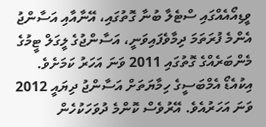ވީޑިއޯއެއްގައި ސްޓެލާ ބުނާ ގޮތުގައި، އޭނާއާއި އަސާންޖު އެންމެ ފުރަތަމަ ދިމާވެފައިވަނީ، އަސާންޖުގެ ލީގަލް ޓީމުގެ މެންބަރެއްގެ ގޮތުގައި 2011 ވަނަ އަހަރު ކަމަށެވެ.
އިކުއެޑޯ އެމްބަސީގެ ހިމާޔަތަށް އަސާންޖު ދިޔައީ 2012 ވަނަ އަހަރުއެވެ. އޭރުވެސް ކޮންމެ ދުވަހަކުހެން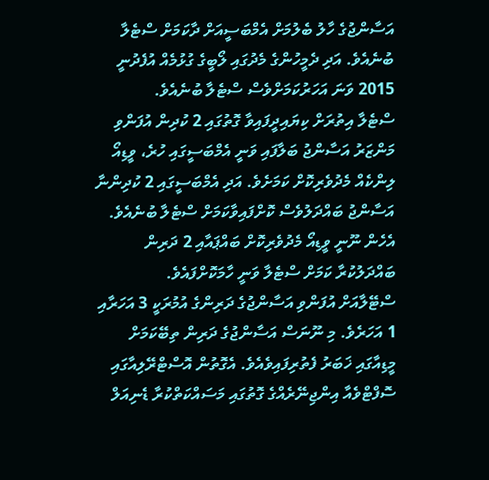އަސާންޖުގެ ހާލު ބެލުމަށް އެމްބަސީއަށް ދާކަމަށް ސްޓެލާ ބުނެއެވެ. އަދި ދެމީހުންގެ މެދުގައި ލޯބީގެ ގުޅުމެއް އުފެދުނީ 2015 ވަނަ އަހަރުކަމަށްވެސް ސްޓެލާ ބުނެއެވެ.
ސްޓެލާ އިތުރަށް ކިޔައިދީފައިވާ ގޮތުގައި 2 ކުދިން އުފަންވި މަންޒަރު އަސާންޖު ބަލާފައި ވަނީ އެމްބަސީގައި ހުރެ، ވީޑިއޯ ލިންކެއް މެދުވެރިކޮށް ކަމަށެވެ. އަދި އެމްބަސީގައި 2 ކުދިންނާ އަސާންޖު ބައްދަލުވެސް ކޮށްފައިވާކަމަށް ސްޓެލާ ބުނެއެވެ. އެހެން ނޫނީ ވީޑިއޯ މެދުވެރިކޮށް ބައްޕައާއި 2 ދަރިން ބައްދަލުކުރާ ކަމަށް ސްޓެލާ ވަނީ ހާމަކޮށްފައެވެ.
ސްޓޭލާއަށް އުފަންވި އަސާންޖުގެ ދަރިންގެ އުމުރަކީ 3 އަހަރާއި 1 އަހަރެވެ. މި ނޫނަސް އަސާންޖުގެ ދަރިން ތިބޭކަމަށް މީޑިއާގައި ޚަބަރު ފެތުރިފައިވެއެވެ. އެގޮތުން އޮސްޓްރޭލިއާގައި ސޮފްޓްވެއާ އިންޖިނޭރެއްގެ ގޮތުގައި މަސައްކަތްކުރާ ޑެނިއަލް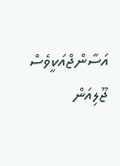އަސާންޖްއަކީވެސް ޖޫލިއަން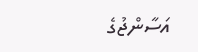އަސާންޖުގެ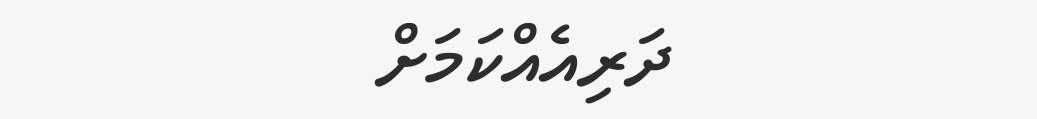ދަރިއެއްކަމަށް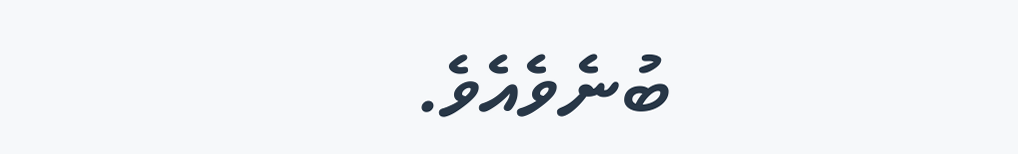ބުނެވެއެވެ.